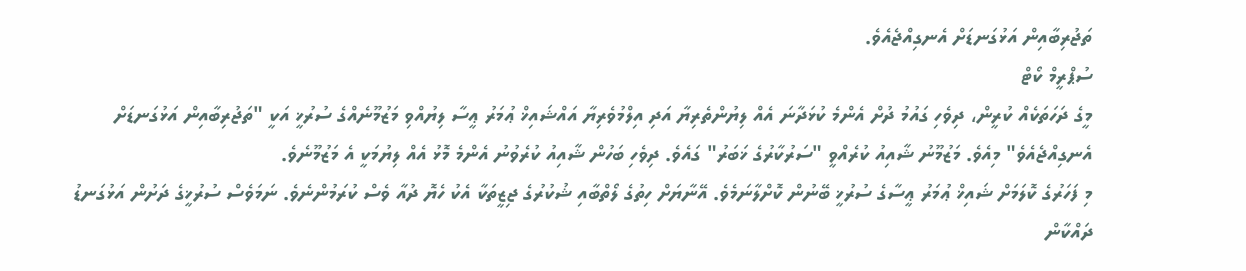ތަޖުރިބާއިން އަޅުގަނޑަށް އެނގިއްޖެއެވެ.
ސުޕްރީމް ކޯޓް
މީގެ ދަހަތަކެއް ކުރީން، ދިވެހި ގައުމު ދުށް އެންމެ ކުޅަދާނަ އެއް ލިޔުންތެރިޔާ އަދި އިލްމުވެރިޔާ އައްޝައިޚް ޢުމަރު ޢީސާ ލިޔުއްވި މަޒުމޫނެއްގެ ސުރުޚީ އަކީ "ތަޖުރިބާއިން އަޅުގަނޑަށް އެނގިއްޖެއެވެ" މިއެވެ. މަޒުމޫނު ޝާއިއު ކުރެއްވީ "ސަރުކާރުގެ ޚަބަރު" ގައެވެ. ދިވެހި ބަހުން ޝާއިއު ކުރެވުނު އެންމެ މޮޅު އެއް ލިޔުމަކީ އެ މަޒުމޫނެވެ.
މި ފަހަރުގެ ކޮލަމަށް ޝައިޚް ޢުމަރު ޢީސާގެ ސުރުޚީ ބޭނުން ކޮށްލާނަމެވެ. އޭނާޔަށް ހިތުގެ ލޯތްބާއި ޝުކުރުގެ ޖިޒީތަކާ އެކު ހެޔޮ ދުއާ ވެސް ކުރަމުންނެވެ. ނަމަވެސް ސުރުޚީގެ ދަށުން އަޅުގަނޑު ދައްކާން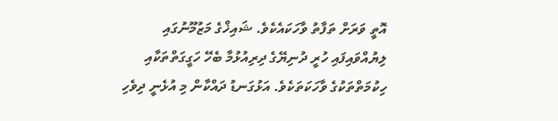އޮތީ ވަރަށް ތަފާތު ވާހަކައެކެވެ. ޝައިޚްގެ މަޒުމޫނުގައި ލިޔުއްވައިފައި ހުރީ ދުނިޔޭގެ ދިރިއުޅުމާ ބެހޭ ހަގީގަތްތަކާއި ހިކުމަތްތަކުގެ ވާހަކަތަކެވެ. އަޅުގަނޑު ދައްކާން މި އުޅެނީ ދިވެހި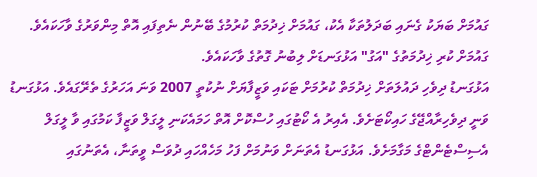ގައުމަށް ބަޔަކު ގެނައި ބަދަލުތަކާ އެކު، ގައުމަށް ޚިދުމަތް ކުރުމުގެ ބޭނުން ނެތިފައި އޮތް މިންވަރުގެ ވާހަކައެވެ. ގައުމަށް ކުރި ޚިދުމަތުގެ "އަގު" އަޅުގަނޑަށް ލިބުނު ގޮތުގެ ވާހަކައެވެ.
އަޅުގަނޑު ދިވެހި ދައުލަތަށް ޚިދުމަތް ކުރުމަށް ޓަކައި ވަޒީފާޔަށް ނުކުތީ 2007 ވަނަ އަހަރުގެ ތެރޭގައެވެ. އަޅުގަނޑު ވަނީ ދިވެހިރާއްޖޭގެ ހައިކޯޓަށެވެ. އެއިރު އެ ކޯޓުގައި ހުސްކޮށް އޮތް ހަމައެކަނި ލީގަލް ވަޒީފާ ކަމުގައި ވާ ލީގަލް އެސިސްޓެންޓްގެ މަގާމަށެވެ. އަޅުގަނޑު އެތަނަށް ވަނުމަށް ފަހު މަހެއްހައި ދުވަސް ވީތަނާ، އެތަނުގައި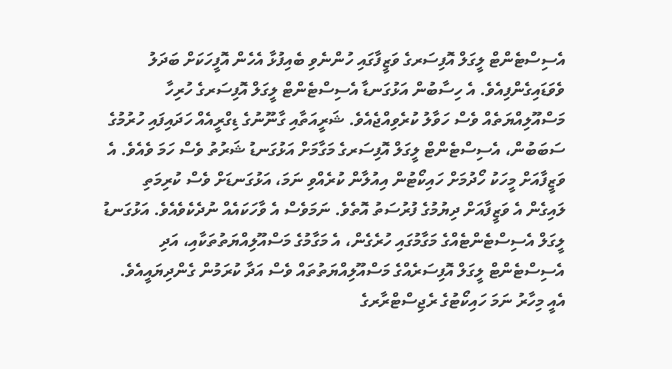އެސިސްޓެންޓް ލީގަލް އޮފިސަރގެ ވަޒީފާގައި ހުންނެވި ބެއިފުޅާ އެހެން އޮފީހަކަށް ބަދަލު ވެވަޑައިގެންފިއެވެ. އެ ހިސާބުން އަޅުގަނޑާ އެސިސްޓެންޓް ލީގަލް އޮފިސަރގެ ހުރިހާ މަސްއޫލިއްޔަތެއް ވެސް ހަވާލު ކުރެވިއްޖެއެވެ. ޝަރީއަތާއި ގާނޫނުގެ ޑިގްރީއެއް ހަދައިފައި ހުރުމުގެ ސަބަބުން، އެސިސްޓެންޓް ލީގަލް އޮފިސަރގެ މަގާމަށް އަޅުގަނޑު ޝަރުތު ވެސް ހަމަ ވެއެވެ. އެ ވަޒީފާއަށް މީހަކު ހޯދުމަށް ހައިކޯޓުން އިއުލާން ކުރެއްވި ނަމަ، އަޅުގަނޑަށް ވެސް ކުރިމަތި ލައިގެން އެ ވަޒީފާއަށް ދިޔުމުގެ ފުރުސަތު އޮތެވެ. ނަމަވެސް އެ ވާހަކައެއް ނުދެކެވެއެވެ. އަޅުގަނޑު ލީގަލް އެސިސްޓެންޓެއްގެ މަގާމުގައި ހުރެގެން، އެ މަގާމުގެ މަސްއޫލިއްޔަތުތަކާއި، އަދި އެސިސްޓެންޓް ލީގަލް އޮފިސަރެއްގެ މަސްއޫލިއްޔަތުތައް ވެސް އަދާ ކުރަމުން ގެންދިޔައީއެވެ. އެއީ މިހާރު ނަމަ ހައިކޯޓުގެ ރެޖިސްޓްރާރގެ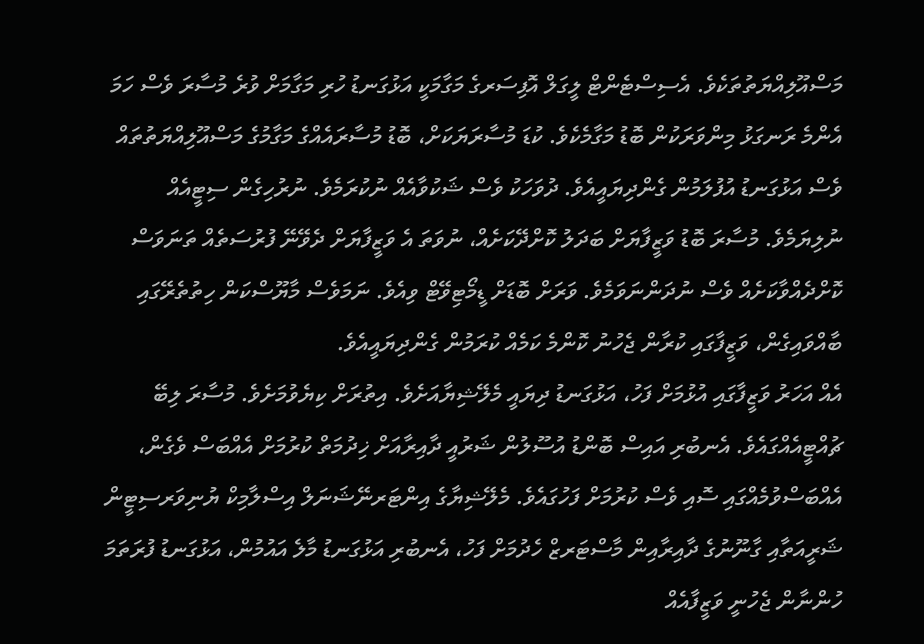މަސްއޫލިއްޔަތުތަކެވެ. އެސިސްޓެންޓް ލީގަލް އޮފިސަރގެ މަގާމަކީ އަޅުގަނޑު ހުރި މަގާމަށް ވުރެ މުސާރަ ވެސް ހަމަ އެންމެ ރަނގަޅު މިންވަރަކުން ބޮޑު މަގާމެކެވެ. ކުޑަ މުސާރަޔަކަށް، ބޮޑު މުސާރައެއްގެ މަގާމުގެ މަސްއޫލިއްޔަތުތައް ވެސް އަޅުގަނޑު އުފުލަމުން ގެންދިޔައީއެވެ. ދުވަހަކު ވެސް ޝަކުވާއެއް ނުކުރަމެވެ. ނުރުހިގެން ސިޓީއެއް ނުލިޔަމެވެ. މުސާރަ ބޮޑު ވަޒީފާޔަށް ބަދަލު ކޮށްދޭކަށެއް، ނުވަތަ އެ ވަޒީފާޔަށް ދެވޭނޭ ފުރުސަތެއް ތަނަވަސް ކޮށްދެއްވާކަށެއް ވެސް ނުދަންނަވަމެވެ. ވަރަށް ބޮޑަށް ޑީމޯޓިވޭޓް ވިއެވެ. ނަމަވެސް މާޔޫސްކަން ހިތުތެރޭގައި ބާއްވައިގެން، ވަޒީފާގައި ކުރާން ޖެހުނު ކޮންމެ ކަމެއް ކުރަމުން ގެންދިޔައީއެވެ.
އެއް އަހަރު ވަޒީފާގައި އުޅުމަށް ފަހު، އަޅުގަނޑު ދިޔައީ މެލޭޝިޔާއަށެވެ. އިތުރަށް ކިޔެވުމަށެވެ. މުސާރަ ލިބޭ ޗުއްޓީއެއްގައެވެ. އެނބުރި އައިސް ބޮންޑު އުސޫލުން ޝަރުއީ ދާއިރާއަށް ޚިދުމަތް ކުރުމަށް އެއްބަސް ވެގެން، އެއްބަސްވުމެއްގައި ސޮއި ވެސް ކުރުމަށް ފަހުގައެވެ. މެލޭޝިޔާގެ އިންޓަރނޭޝަނަލް އިސްލާމިކް ޔުނިވަރސިޓީން ޝަރީއަތާއި ގާނޫނުގެ ދާއިރާއިން މާސްޓަރޒް ހެދުމަށް ފަހު، އެނބުރި އަޅުގަނޑު މާލެ އައުމުން، އަޅުގަނޑު ފުރަތަމަ ހުންނާން ޖެހުނީ ވަޒީފާއެއް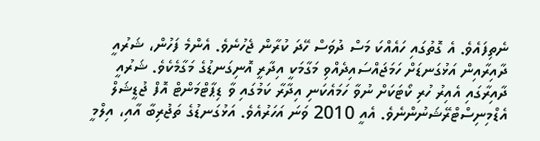ނެތިފައެވެ. އެ ގޮތުގައި ހައެއްކަ މަސް ދުވަސް ހޭދަ ކުރާން ޖެހުނެވެ. އެންމެ ފަހުން، ޝަރުއީ ދާއިރާއިން އަޅުގަނޑަށް ހަމަޖައްސައިދެއްވި މަގާމަކީ އިދާރީ އޮނިގަނޑުގެ މަގާމެކެވެ. ޝަރުއީ ދާއިރާގައި އެއިރު ހުރި ކޯޓަކަށް ނުވާ ހަމައެކަނި އިދާރާ ކަމުގައި ވާ ޑިޕާޓްމަންޓް އޮފް ޖުޑީޝަލް އެޑްމިނިސްޓްރޭޝަނުންނެވެ. އެއީ 2010 ވަނަ އަހަރުއެވެ. އަޅުގަނޑުގެ ތަޖުރިބާ އާއި، އިލްމީ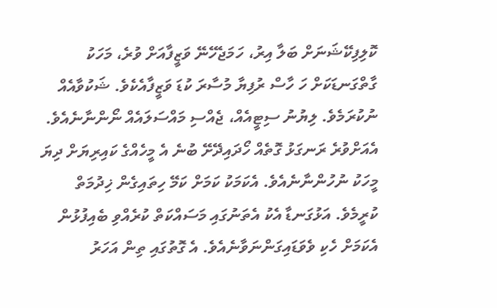ކޮލިފިކޭޝަނަށް ބަލާ އިރު، ހަމަޖެހޭނޭ ވަޒީފާއަށް ވުރެ، މަހަކު ގާތްގަނޑަކަށް ހަ ހާސް ރުފިޔާ މުސާރަ ކުޑަ ވަޒީފާއެކެވެ. ޝަކުވާއެއް ނުކުރަމެވެ. ލިޔުނު ސިޓީއެއް، ޖެއްސި މައްސަލައެއް ނޯންނާނެއެވެ. އެއަށްވުރެ ރަނގަޅު ގޮތެއް ހޯދައިދޭށޭ ބުނެ އެ މީހެއްގެ ކައިރިޔަށް ދިޔަ މީހަކު ނުހުންނާނެއެވެ. އެކަމަކު ކަމަށް ކަމޭ ހިތައިގެން ޚިދުމަތް ކުރީމެވެ. އަޅުގަނޑާ އެކު އެތަނުގައި މަސައްކަތް ކުރެއްވި ބެއިފުޅުން އެކަމަށް ހެކި ވެވަޑައިގަންނަވާނެއެވެ. އެ ގޮތުގައި ތިން އަހަރު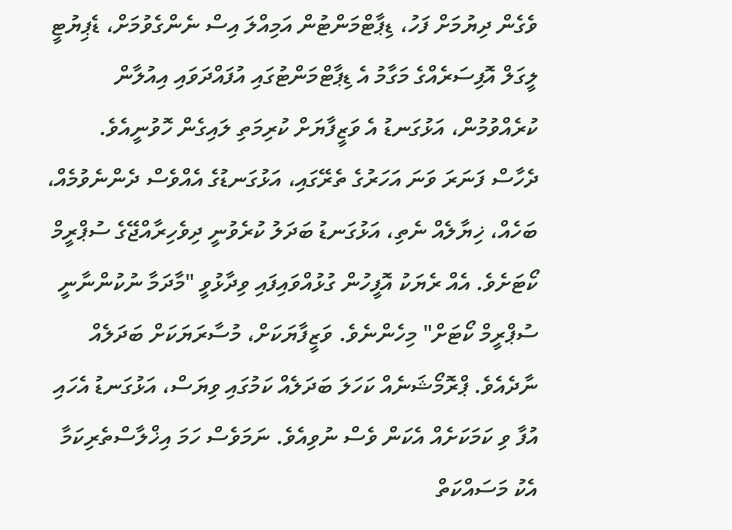ވެގެން ދިޔުމަށް ފަހު، ޑިޕާޓްމަންޓުން އަމިއްލަ އިސް ނެންގެވުމަށް، ޑެޕިޔުޓީ ލީގަލް އޮފިސަރެއްގެ މަގާމު އެ ޑިޕާޓްމަންޓުގައި އުފައްދަވައި އިއުލާން ކުރެއްވުމުން، އަޅުގަނޑު އެ ވަޒީފާޔަށް ކުރިމަތި ލައިގެން ހޮވުނީއެވެ.
ދެހާސް ފަނަރަ ވަނަ އަހަރުގެ ތެރޭގައި، އަޅުގަނޑުގެ އެއްވެސް ދެންނެވުމެއް، ބަހެއް، ޚިޔާލެއް ނެތި، އަޅުގަނޑު ބަދަލު ކުރެވުނީ ދިވެހިރާއްޖޭގެ ސުޕްރީމް ކޯޓަށެވެ. އެއް ރެޔަކު އޮފީހުން ގުޅުއްވައިފައި ވިދާޅުވީ "މާދަމާ ނުކުންނާނީ ސުޕްރީމް ކޯޓަށް" މިހެންނެވެ. ވަޒީފާޔަކަށް، މުސާރަޔަކަށް ބަދަލެއް ނާދެއެވެ. ޕްރޮމޯޝަނެއް ކަހަލަ ބަދަލެއް ކަމުގައި ވިޔަސް، އަޅުގަނޑު އެހައި އުފާ ވި ކަމަކަށެއް އެކަން ވެސް ނުވިއެވެ. ނަމަވެސް ހަމަ އިޚްލާސްތެރިކަމާ އެކު މަސައްކަތް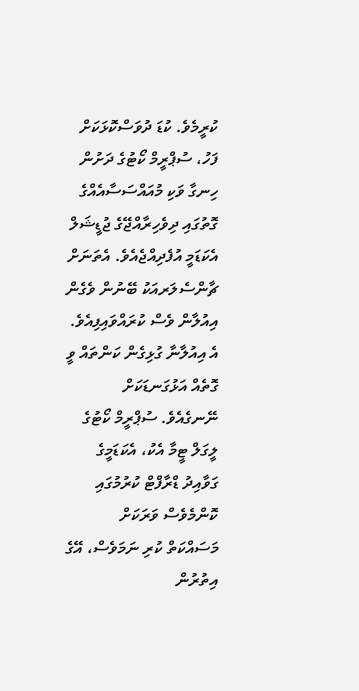ކުރީމެވެ. ކުޑަ ދުވަސްކޮޅަކަށް ފަހު، ސުޕްރީމް ކޯޓުގެ ދަށުން ހިނގާ ވަކި މުއައްސަސާއެއްގެ ގޮތުގައި ދިވެހިރާއްޖޭގެ ޖުޑީޝަލް އެކަޑަމީ އުފެދިއްޖެއެވެ. އެތަނަށް ޗާންސެލަރއަކު ބޭނުން ވެގެން އިއުލާން ވެސް ކުރައްވައިފިއެވެ. އެ އިއުލާނާ ގުޅިގެން ކަންތައް ވީ ގޮތެއް އަޅުގަނޑަކަށް ނޭނގެއެވެ. ސުޕްރީމް ކޯޓުގެ ލީގަލް ޓީމާ އެކު، އެކަޑަމީގެ ގަވާއިދު ޑްރާފްޓް ކުރުމުގައި ކޮންމެވެސް ވަރަކަށް މަސައްކަތް ކުރި ނަމަވެސް، އޭގެ އިތުރުން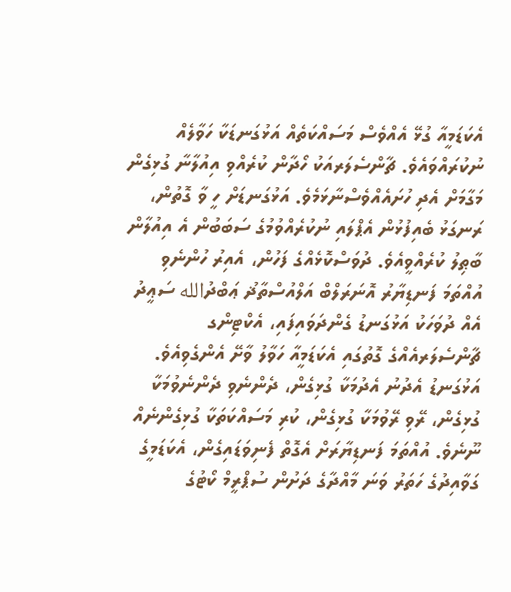އެކަޑަމީއާ ގުޅޭ އެއްވެސް މަސައްކަތެއް އަޅުގަނޑަކާ ހަވާލެއް ނުކުރައްވައެވެ. ޗާންސެލަރއަކު ހޯދާން ކުރެއްވި އިއުލާނާ ގުޅިގެން މަގާމަށް އެދި ހުށައެއްވެސްނާޅަމެވެ. އަޅުގަނޑަށް ހީ ވާ ގޮތުން، ރަނގަޅު ބެއިފުޅުން އެޕްލައި ނުކުރެއްވުމުގެ ސަބަބުން އެ އިއުލާން ބާޠިލު ކުރެއްވީއެވެ. ދުވަސްކޮޅެއްގެ ފަހުން، އެއިރު ހުންނެވި އުއްތަމަ ފަނޑިޔާރު އޮނަރަލްބް އަލްއުސްތާޛު ޢަބްދުالله ސަޢީދު އެއް ދުވަހަކު އަޅުގަނޑު ގެންދަވައިފައި، އެކްޓިންގ ޗާންސެލަރއެއްގެ ގޮތުގައި އެކަޑަމީއާ ހަވާލު ވާށޭ އެންގެވިއެވެ. އަޅުގަނޑު އެދުނު އެދުމަކާ ގުޅިގެން، ދެންނެވި ދެންނެވުމަކާ ގުޅިގެން، ރޭވި ރޭވުމަކާ ގުޅިގެން، ކުރި މަސައްކަތަކާ ގުޅިގެންނެއް ނޫނެވެ. އުއްތަމަ ފަނޑިޔާރަށް އެގޮތް ފެނިވަޑައިގެން، އެކަޑަމީގެ ގަވާއިދުގެ ހަތަރު ވަނަ މާއްދާގެ ދަށުން ސުޕްރީމް ކޯޓުގެ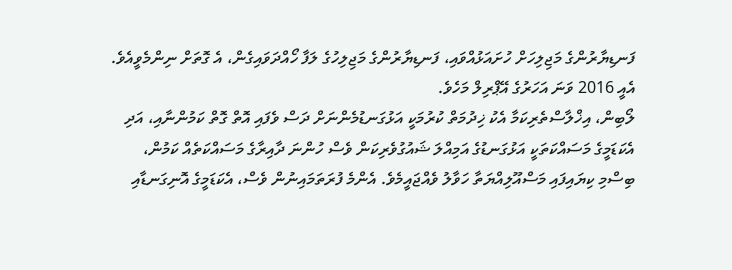ފަނޑިޔާރުންގެ މަޖިލިހަށް ހުށައަޅުއްވައި، ފަނޑިޔާރުންގެ މަޖިލިހުގެ ލަފާ ހޯއްދަވައިގެން، އެ ގޮތަށް ނިންމެވީއެވެ. އެއީ 2016 ވަނަ އަހަރުގެ އޭޕްރިލް މަހެވެ.
ލޯބިން، އިޚްލާސްތެރިކަމާ އެކު ޚިދުމަތް ކުރުމަކީ އަޅުގަނޑުމެންނަށް ދަސް ވެފައި އޮތް ގޮތް ކަމުންނާއި، އަދި އެކަޑަމީގެ މަސައްކަތަކީ އަޅުގަނޑުގެ އަމިއްލަ ޝައުގުވެރިކަން ވެސް ހުންނަ ދާއިރާގެ މަސައްކަތެއް ކަމުން، ބިސްމި ކިޔައިފައި މަސްއޫލިއްޔަތާ ހަވާލު ވެއްޖައީމެވެ. އެންމެ ފުރަތަމައިނުން ވެސް، އެކަޑަމީގެ އޮނިގަނޑާއި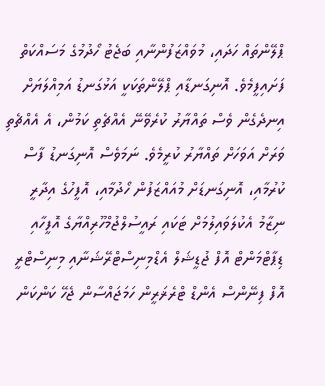ޕްލޭންތައް ހަދައި، މުވައްޒަފުންނާއި ބަޖެޓު ހޯދުމުގެ މަސައްކަތް ފަށައިފީމެވެ. އޮނިގަނޑާއި ޕްލޭންތަކަކީ އަޅުގަނޑު އަމިއްލަޔަށް އިނދެގެން ވެސް ތައްޔާރު ކުރެވޭނޭ އެއްޗެތި ކަމުން، އެ އެއްޗެތި ވަރަށް އަވަހަށް ތައްޔާރު ކުރީމެވެ. ނަމަވެސް އޮނިގަނޑު ފާސް ކުރުމާއި، އޮނިގަނޑަށް މުއައްޒަފުން ހޯދުމާއި، އޮފީހުގެ އިދާރީ ނިޒާމު އެކުލަވައިލުމަށް ޓަކައި ރައީސުލްޖުމްހޫރިއްޔާގެ އޮފީހާއި ޑިޕާޓްމަންޓް އޮފް ޖުޑީޝަލް އެޑްމިނިސްޓްރޭޝަނާއި މިނިސްޓްރީ އޮފް ފިނޭންސް އެންޑް ޓްރެޜަރީން ހަމަޖައްސާން ޖެހޭ ކަންކަން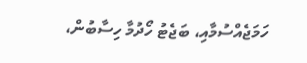ހަމަޖެއްސުމާއި، ބަޖެޓު ހޯދުމާ ހިސާބުން،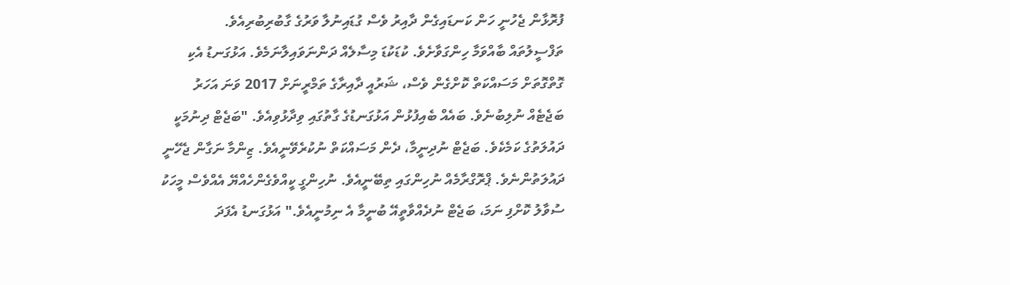ފުރޮޅާން ޖެހުނީ ހަން ކަނޑައިގެން ދާއިރު ވެސް ގުޑައިނުލާ ވަރުގެ ގާބުރިބުރިއެވެ.
ތަފްސީލުތައް ބާއްވަމާ ހިންގަވާށެވެ. ކުޑަކުޑަ މިސާލެއް ދަންނަވައިލާނަމެވެ. އަޅުގަނޑު އެކި ގޮތްގޮތަށް މަސައްކަތް ކޮށްގެން ވެސް، ޝަރުއީ ދާއިރާގެ ތަމްރީނަށް 2017 ވަނަ އަހަރު ބަޖެޓެއް ނުލިބުނެވެ. ބައެއް ބެއިފުޅުން އަޅުގަނޑުގެ ގާތުގައި ވިދާޅުވިއެވެ. "ބަޖެޓް ދިނުމަކީ ދައުލަތުގެ ކަމެކެވެ. ބަޖެޓް ނުދިނީމާ، ދެން މަސައްކަތް ނުކުރެވޭނީއެވެ. ޒިންމާ ނަގާން ޖެހޭނީ ދައުލަތުންނެވެ. ޕްރޮގްރާމެއް ނުހިންގައި ތިބޭނީއެވެ. ނުހިންގީ ކީއްވެގެންހެއްޔޭ އެއްވެސް މީހަކު ސުވާލު ކޮށްފި ނަމަ، ބަޖެޓް ނުދެއްވާތީއޭ ބުނީމާ އެ ނިމުނީއެވެ." އަޅުގަނޑު އެފަދަ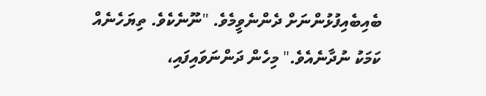ބެއިބެއިފުޅުންނަށް ދެންނެވީމެވެ. "ނޫނެކެވެ. ތިޔަހެނެއް ކަމަކު ނުދާނެއެވެ." މިހެން ދަންނަވައިފައި،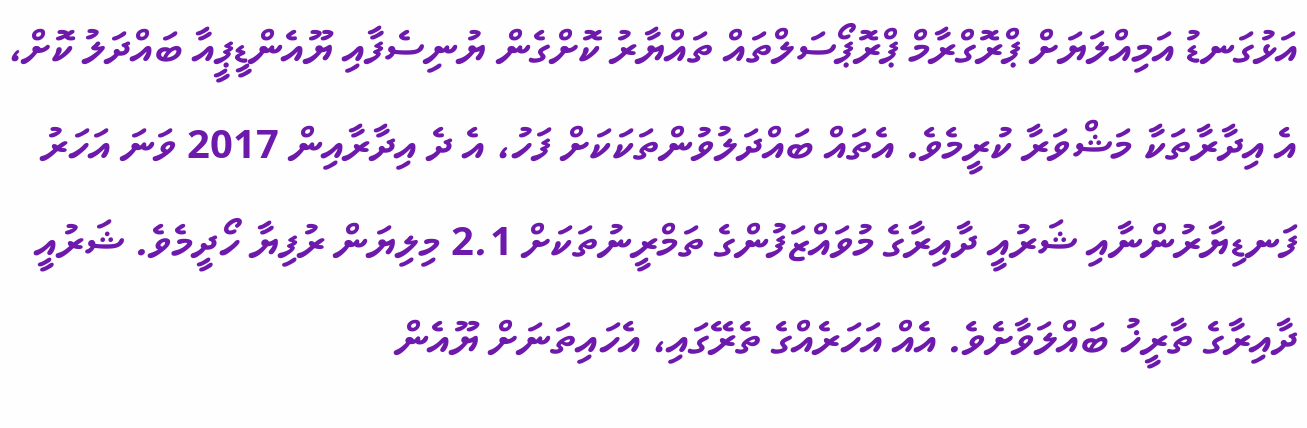އަޅުގަނޑު އަމިއްލަޔަށް ޕްރޮގްރާމް ޕްރޮޕޯސަލްތައް ތައްޔާރު ކޮށްގެން ޔުނިސެފާއި ޔޫއެންޑީޕީއާ ބައްދަލު ކޮށް، އެ އިދާރާތަކާ މަޝްވަރާ ކުރީމެވެ. އެތައް ބައްދަލުވުންތަކަކަށް ފަހު، އެ ދެ އިދާރާއިން 2017 ވަނަ އަހަރު ފަނޑިޔާރުންނާއި ޝަރުއީ ދާއިރާގެ މުވައްޒަފުންގެ ތަމްރީނުތަކަށް 2.1 މިލިޔަން ރުފިޔާ ހޯދީމެވެ. ޝަރުއީ ދާއިރާގެ ތާރީޚު ބައްލަވާށެވެ. އެއް އަހަރެއްގެ ތެރޭގައި، އެހައިތަނަށް ޔޫއެން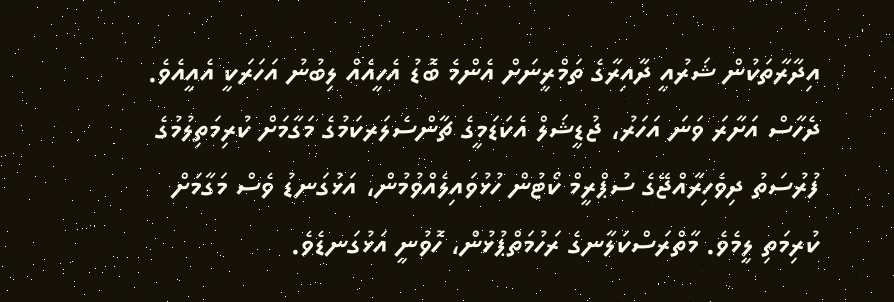އިދާރާތަކުން ޝަރުއީ ދާއިރާގެ ތަމްރީނަށް އެންމެ ބޮޑު އެހީއެއް ލިބުނު އަހަރަކީ އެއީއެވެ.
ދެހާސް އަށާރަ ވަނަ އަހަރު، ޖުޑީޝަލް އެކަޑަމީގެ ޗާންސެލަރކަމުގެ މަގާމަށް ކުރިމަތިލުމުގެ ފުރުސަތު ދިވެހިރާއްޖޭގެ ސުޕްރީމް ކޯޓުން ހުޅުވައިލެއްވުމުން، އަޅުގަނޑު ވެސް މަގާމަށް ކުރިމަތި ލީމެވެ. މާތްރަސްކަލާނގެ ރަހުމަތްޕުޅުން، ހޮވުނީ އަޅުގަނޑެވެ.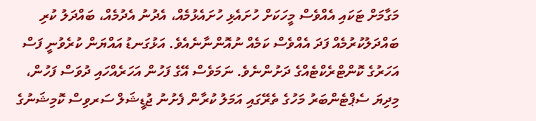މަގާމަށް ޓަކައި އެއްވެސް މީހަކަށް ހުށައެޅި ހުށައެޅުމެއް، އެދުނު އެދުމެއް، ބައްދަލު ކުރި ބައްދަލުކުރުމެއް ފަދަ އެއްވެސް ކަމެއް ނުއޮންނާނެއެވެ. އަޅުގަނޑު އައްޔަން ކުރެވުނީ ފަސް އަހަރުގެ ކޮންޓްރެކްޓެއްގެ ދަށުންނެވެ. ނަމަވެސް އޭގެ ފަހުން އަހަރެއްހައި ދުވަސް ފަހުން، މިދިޔަ ސެޕްޓެންބަރު މަހުގެ ތެރޭގައި އަމަލު ކުރާން ފެށުނު ޖުޑީޝަލް ސަރވިސް ކޮމިޝަނުގެ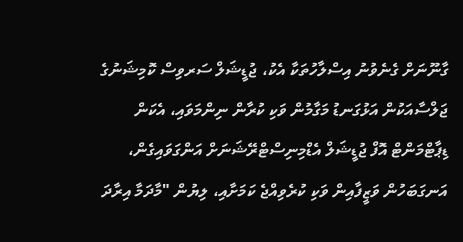ގާނޫނަށް ގެނެވުނު އިސްލާހުތަކާ އެކު، ޖުޑީޝަލް ސަރވިސް ކޮމިޝަނުގެ ޖަލްސާއަކުން އަޅުގަނޑު މަގާމުން ވަކި ކުރާން ނިންމަވައި، އެކަން ޑިޕާޓްމަންޓް އޮފް ޖުޑީޝަލް އެޑްމިނިސްޓްރޭޝަނަށް އަންގަވައިގެން، އަނގަބަހުން ވަޒީފާއިން ވަކި ކުރެވިއްޖެ ކަމަށާއި، ލިޔުން "މާދަމާ އިރާދަ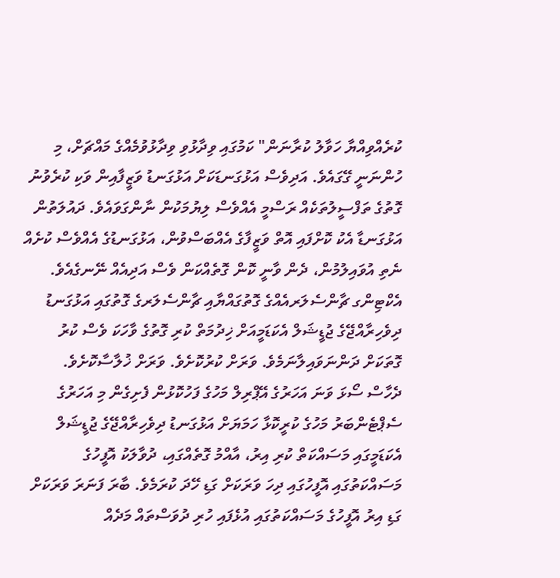ކުރެއްވިއްޔާ ހަވާލު ކުރާނަން" ކަމުގައި ވިދާޅުވި ވިދާޅުވުމެއްގެ މައްޗަށް، މި ހުންނަނީ ގޭގައެވެ. އަދިވެސް އަޅުގަނޑަކަށް އަޅުގަނޑު ވަޒީފާއިން ވަކި ކުރެވުނު ގޮތުގެ ތަފްސީލުތަކެއް ރަސްމީ އެއްވެސް ލިޔުމަކުން ނާންގަވައެވެ. ދައުލަތުން އަޅުގަނޑާ އެކު ކޮށްފައި އޮތް ވަޒީފާގެ އެއްބަސްވުން، އަޅުގަނޑުގެ އެއްވެސް ކުށެއް ނެތި އުވައިލުމުން، ދެން ވާނީ ކޮން ގޮތެއްކަން ވެސް އަދިއެއް ނޭނގެއެވެ.
އެކްޓިންގ ޗާންސެލަރއެއްގެ ގޮތުގައްޔާއި ޗާންސެލަރގެ ގޮތުގައި އަޅުގަނޑު ދިވެހިރާއްޖޭގެ ޖުޑީޝަލް އެކަޑަމީއަށް ޚިދުމަތް ކުރި ގޮތުގެ ވާހަކަ ވެސް ކުރު ގޮތަކަށް ދަންނަވައިލާނަމެވެ. ވަރަށް ކުރުކޮށެވެ. ވަރަށް ޚުލާސާކޮށެވެ.
ދެހާސް ސޯޅަ ވަނަ އަހަރުގެ އޭޕްރިލް މަހުގެ ފަހުކޮޅުން ފެށިގެން މި އަހަރުގެ ސެޕްޓެންބަރު މަހުގެ ކުރީކޮޅާ ހަމަޔަށް އަޅުގަނޑު ދިވެހިރާއްޖޭގެ ޖުޑީޝަލް އެކަޑަމީގައި މަސައްކަތް ކުރި އިރު، އާއްމު ގޮތެއްގައި، ދުވާލަކު އޮފީހުގެ މަސައްކަތުގައި އޮފީހުގައި ދިހަ ވަރަކަށް ގަޑި ހޭދަ ކުރަމެވެ. ބާރަ ފަނަރަ ވަރަކަށް ގަޑި އިރު އޮފީހުގެ މަސައްކަތުގައި އުޅެފައި ހުރި ދުވަސްތައް މަދެއް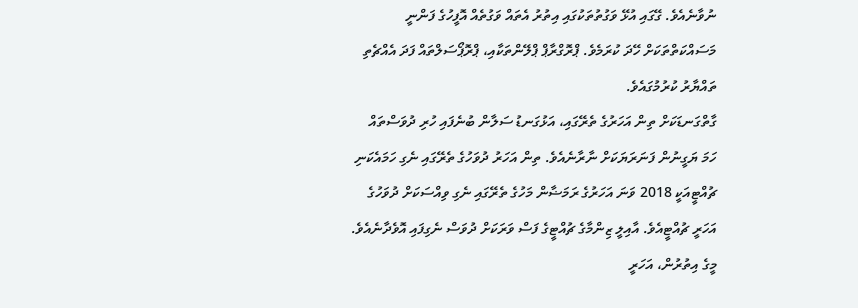ނުވާނެއެވެ. ގޭގައި އުޅޭ ވަގުތުތަކުގައި އިތުރު އެތައް ވަގުތެއް އޮފީހުގެ ފަންނީ މަސައްކަތްތަކަށް ހޭދަ ކުރަމެވެ. ޕްރޮގްރާޕް ޕްލޭންތަކާއި، ޕްރޮޕޯސަލްތައް ފަދަ އެއްޗެތި ތައްޔާރު ކުރުމުގައެވެ.
ގާތްގަނޑަކަށް ތިން އަހަރުގެ ތެރޭގައި، އަޅުގަނޑު ސަލާން ބުނެފައި ހުރި ދުވަސްތައް ހަމަ ޔަގީނުން ފަނަރަޔަކަށް ނާރާނެއެވެ. ތިން އަހަރު ދުވަހުގެ ތެރޭގައި ނެގި ހަމައެކަނި ޗުއްޓީއަކީ 2018 ވަނަ އަހަރުގެ ރަމަޟާން މަހުގެ ތެރޭގައި ނެގި ވިއްސަކަށް ދުވަހުގެ އަހަރީ ޗުއްޓީއެވެ. އާއިލީ ޒިންމާގެ ޗުއްޓީގެ ފަސް ވަރަކަށް ދުވަސް ނެގިފައި އޮވެދާނެއެވެ. މީގެ އިތުރުން، އަހަރީ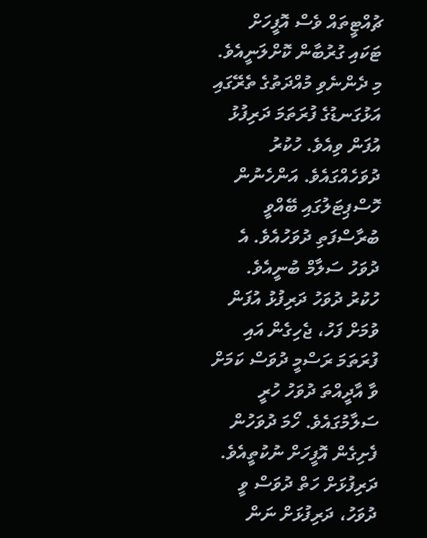ޗުއްޓީތައް ވެސް އޮފީހަށް ޓަކައި ގުރުބާން ކޮށްލަނީއެވެ. މި ދެންނެވި މުއްދަތުގެ ތެރޭގައި އަޅުގަނޑުގެ ފުރަތަމަ ދަރިފުޅު އުފަން ވިއެވެ. ހުކުރު ދުވަހެއްގައެވެ. އަންހެނުން ހޮސްޕިޓަލުގައި ބޭއްވީ ބުރާސްފަތި ދުވަހުއެވެ. އެ ދުވަހު ސަލާމް ބުނީއެވެ. ހުކުރު ދުވަހު ދަރިފުޅު އުފަން ވުމަށް ފަހު، ޖެހިގެން އައި ފުރަތަމަ ރަސްމީ ދުވަސް ކަމަށް ވާ އާދީއްތަ ދުވަހު ހުރީ ސަލާމުގައެވެ. ހޯމަ ދުވަހުން ފެށިގެން އޮފީހަށް ނުކުތީއެވެ. ދަރިފުޅަށް ހަތް ދުވަސް ވީ ދުވަހު، ދަރިފުޅަށް ނަން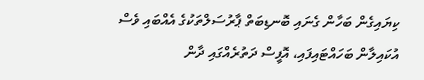ކިޔައިގެން ބަހާން ގެނައި ބޮނޑިބަތް ޕާރުސަލްތަކުގެ އެއްބައި ވެސް އުކައިލާން ބަހައްޓައިފައި، އޮފީސް ދަތުރެއްގައި ދާން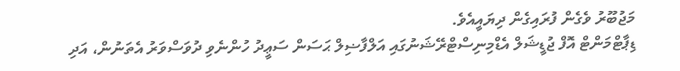މަޖުބޫރު ވެގެން ފުރައިގެން ދިޔައީއެވެ.
ޑިޕާޓްމަންޓް އޮފް ޖުޑީޝަލް އެޑްމިނިސްޓްރޭޝަނުގައި އަލްފާޟިލް ޙަސަން ސަޢީދު ހުންނެވި ދުވަސްވަރު އެތަނުން، އަދި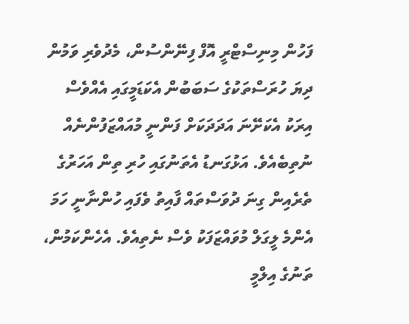ފަހުން މިނިސްޓްރީ އޮފް ފިނޭންސުން، މެދުވެރި ވަމުން ދިޔަ ހުރަސްތަކުގެ ސަބަބުން އެކަޑަމީގައި އެއްވެސް އިރަކު އެކަށޭނަ އަދަދަކަށް ފަންނީ މުއައްޒަފުންނެއް ނުތިބެއެވެ. އަޅުގަނޑު އެތަނުގައި ހުރި ތިން އަހަރުގެ ތެރެއިން ގިނަ ދުވަސްތައް ފާއިތު ވެފައި ހުންނާނީ ހަމަ އެންމެ ލީގަލް މުވައްޒަފަކު ވެސް ނެތިއެވެ. އެހެންކަމުން، ތަނުގެ އިލްމީ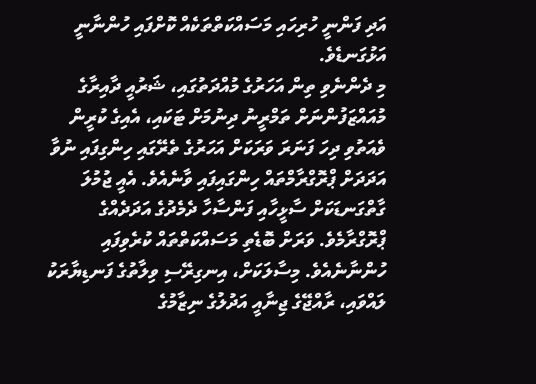އަދި ފަންނީ ހުރިހައި މަސައްކަތްތަކެއް ކޮށްފައި ހުންނާނީ އަޅުގަނޑެވެ.
މި ދެންނެވި ތިން އަހަރުގެ މުއްދަތުގައި، ޝަރުއީ ދާއިރާގެ މުއައްޒަފުންނަށް ތަމްރީނު ދިނުމަށް ޓަކައި، އެއިގެ ކުރީން ވެއަތުވި ދިހަ ފަނަރަ ވަރަކަށް އަހަރުގެ ތެރޭގައި ހިންގިފައި ނުވާ އަދަދަށް ޕްރޮގްރާމްތައް ހިންގައިފައި ވާނެއެވެ. އެއީ ޖުމުލަ ގާތްގަނޑަކަށް ސާޅީހާއި ފަންސާހާ ދެމެދުގެ އަދަދެއްގެ ޕްރޮގްރާމެވެ. ވަރަށް ބޮޑެތި މަސައްކަތްތައް ކުރެވިފައި ހުންނާނެއެވެ. މިސާލަކަށް، އިނގިރޭސި ވިލާތުގެ ފަނޑިޔާރަކު ލައްވައި، ރާއްޖޭގެ ޖިނާއީ އަދުލުގެ ނިޒާމުގެ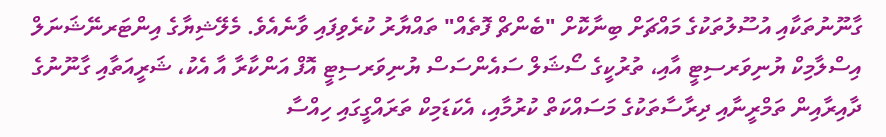ގާނޫނުތަކާއި އުސޫލުތަކުގެ މައްޗަށް ބިނާކޮށް "ބެންޗް ފޮތެއް" ތައްޔާރު ކުރެވިފައި ވާނެއެވެ. މެލޭޝިޔާގެ އިންޓަރނޭޝަނަލް އިސްލާމިކް ޔުނިވަރސިޓީ އާއި، ތުރުކީގެ ސޯޝަލް ސައެންސަސް ޔުނިވަރސިޓީ އޮފް އަންކާރާ އާ އެކު، ޝަރީއަތާއި ގާނޫނުގެ ދާއިރާއިން ތަމްރީނާއި ދިރާސާތަކުގެ މަސައްކަތް ކުރުމާއި، އެކަޑަމިކް ތަރައްގީގައި ހިއްސާ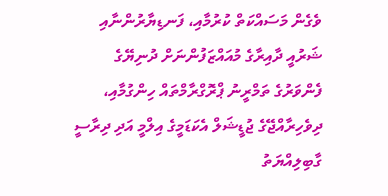ވެގެން މަސައްކަތް ކުރުމާއި، ފަނޑިޔާރުންނާއި ޝަރުއީ ދާއިރާގެ މުއައްޒަފުންނަށް ދުނިޔޭގެ ފެންވަރުގެ ތަމްރީނު ޕްރޮގްރާމްތައް ހިންގުމާއި، ދިވެހިރާއްޖޭގެ ޖުޑީޝަލް އެކަޑަމީގެ އިލްމީ އަދި ދިރާސީ ގާބިލިއްޔަތު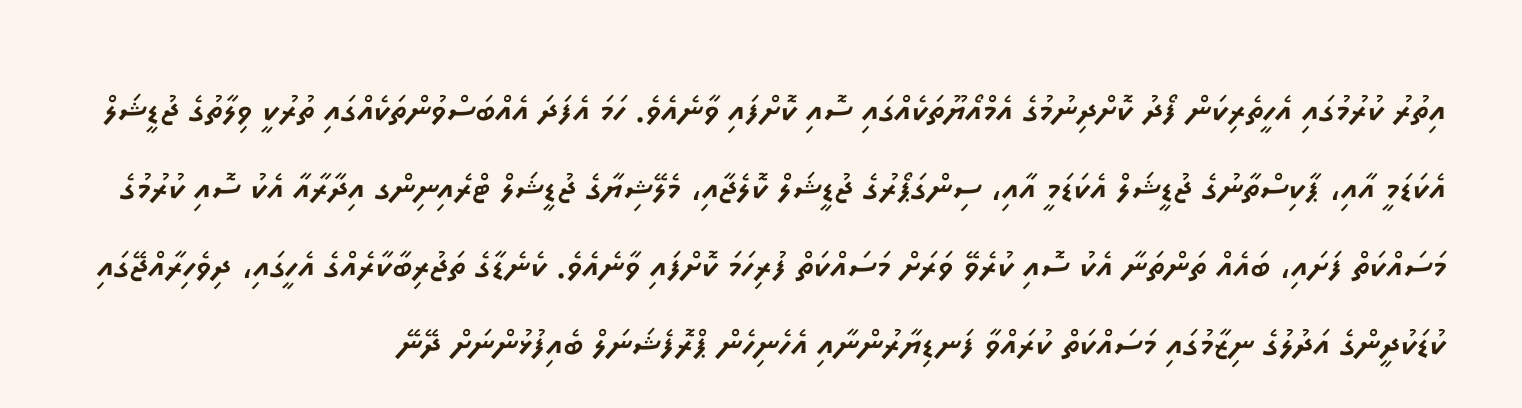އިތުރު ކުރުމުގައި އެހީތެރިކަން ފޯދު ކޮށްދިނުމުގެ އެމްއޯޔޫތަކެއްގައި ސޮއި ކޮށްފައި ވާނެއެވެ. ހަމަ އެފަދަ އެއްބަސްވުންތަކެއްގައި ތުރުކީ ވިލާތުގެ ޖުޑީޝަލް އެކަޑަމީ އާއި، ޕާކިސްތާނުގެ ޖުޑީޝަލް އެކަޑަމީ އާއި، ސިންގަޕޯރުގެ ޖުޑީޝަލް ކޮލެޖާއި، މެލޭޝިޔާގެ ޖުޑީޝަލް ޓްރެއިނިންގ އިދާރާއާ އެކު ސޮއި ކުރުމުގެ މަސައްކަތް ފަށައި، ބައެއް ތަންތަނާ އެކު ސޮއި ކުރެވޭ ވަރަށް މަސައްކަތް ފުރިހަމަ ކޮށްފައި ވާނެއެވެ. ކެނެޑާގެ ތަޖުރިބާކާރެއްގެ އެހީގައި، ދިވެހިރާއްޖޭގައި ކުޑަކުދީންގެ އަދުލުގެ ނިޒާމުގައި މަސައްކަތް ކުރައްވާ ފަނޑިޔާރުންނާއި އެހެނިހެން ޕްރޮފެޝަނަލް ބެއިފުޅުންނަށް ދޭނޭ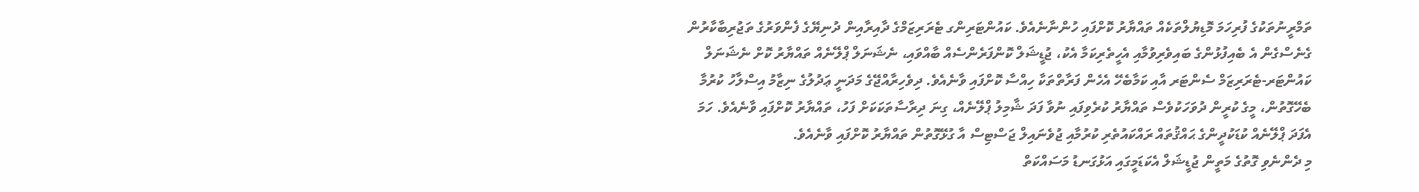ތަމްރީނުތަކުގެ ފުރިހަމަ މޮޑިޔުލްތަކެއް ތައްޔާރު ކޮށްފައި ހުންނާނެއެވެ. ކައުންޓަރިންގ ޓެރަރިޒަމްގެ ދާއިރާއިން ދުނިޔޭގެ ފެންވަރުގެ ތަޖުރިބާކާރުން ގެނެސްގެން އެ ބެއިފުޅުންގެ ބައިވެރިވުމާއި އެހީތެރިކަމާ އެކު، ޖުޑީޝަލް ކޮންފަރެންސެއް ބާއްވައި، ނެޝަނަލް ޕްލޭނެއް ތައްޔާރު ކޮށް ނެޝަނަލް ކައުންޓަރ-ޓެރަރިޒަމް ސެންޓަރ އާއި ކަމާބެހޭ އެހެން ފަރާތްތަކާ ހިއްސާ ކޮށްފައި ވާނެއެވެ. ދިވެހިރާއްޖޭގެ މަދަނީ ޢަދުލުގެ ނިޒާމު އިސްލާހު ކުރުމާ ބެހޭގޮތުން، މީގެ ކުރީން ދުވަހަކުވެސް ތައްޔާރު ކުރެވިފައި ނުވާ ފަދަ ޝާމިލު ޕްލޭނެއް، ގިނަ ދިރާސާތަކަކަށް ފަހު، ތައްޔާރު ކޮށްފައި ވާނެއެވެ. ހަމަ އެފަދަ ޕްލޭނެއް ކުޑަކުދީންގެ ޙައްޤުތައް ރައްކައުތެރި ކުރުމާއި ޖުވެނައިލް ޖަސްޓިސް އާ ގުޅޭގޮތުން ތައްޔާރު ކޮށްފައި ވާނެއެވެ.
މި ދެންނެވި ގޮތުގެ މަތީން ޖުޑީޝަލް އެކަޑަމީގައި އަޅުގަނޑު މަސައްކަތް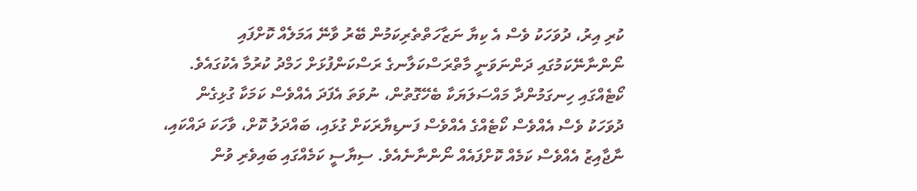ކުރި އިރު، ދުވަހަކު ވެސް އެ ކިޔާ ނަޒާހަތްތެރިކަމުން ބޭރު ވާނޭ އަމަލެއް ކޮށްފައި ނޯންނާނޭކަމުގައި ދަންނަވަނީ މާތްރަސްކަލާނގެ ރަސްކަންފުޅަށް ހަމްދު ކުރުމާ އެކުގައެވެ. ކޯޓެއްގައި ހިނގަމުންދާ މައްސަލަޔަކާ ބެހޭގޮތުން، ނުވަތަ އެފަދަ އެއްވެސް ކަމަކާ ގުޅިގެން ދުވަހަކު ވެސް އެއްވެސް ކޯޓެއްގެ އެއްވެސް ފަނޑިޔާރަކަށް ގުޅައި، ބައްދަލު ކޮށް، ވާހަކަ ދައްކައި، ނާޖާއިޒު އެއްވެސް ކަމެއް ކޮށްފައެއް ނޯންނާނެއެވެ. ސިޔާސީ ކަމެއްގައި ބައިވެރި ވުން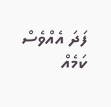ފަދަ އެއްވެސް ކަމެއް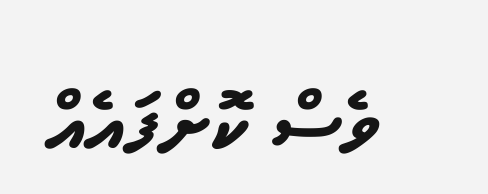ވެސް ކޮށްފައެއް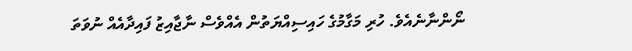ނޯންނާނެއެވެ. ހުރި މަގާމުގެ ހައިސިއްޔަތުން އެއްވެސް ނާޖާއިޒު ފައިދާއެއް ނުވަތަ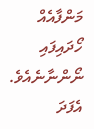މަންފާއެއް ހޯދައިފައި ނޯންނާނެއެވެ. އެފަދަ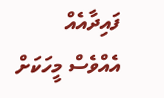ފައިދާއެއް އެއްވެސް މީހަކަށް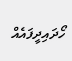ހޯދައިދީފައެއް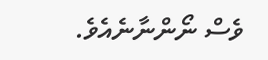ވެސް ނޯންނާނެއެވެ.